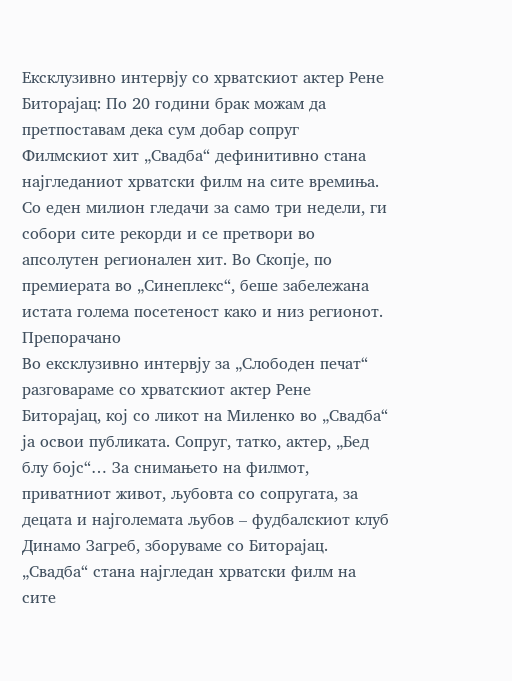Ексклузивно интервју со хрватскиот актер Рене Биторајац: По 20 години брак можам да претпоставам дека сум добар сопруг
Филмскиот хит „Свадба“ дефинитивно стана најгледаниот хрватски филм на сите времиња. Со еден милион гледачи за само три недели, ги собори сите рекорди и се претвори во апсолутен регионален хит. Во Скопје, по премиерата во „Синеплекс“, беше забележана истата голема посетеност како и низ регионот.
Препорачано
Во ексклузивно интервју за „Слободен печат“ разговараме со хрватскиот актер Рене Биторајац, кој со ликот на Миленко во „Свадба“ ја освои публиката. Сопруг, татко, актер, „Бед блу бојс“… За снимањето на филмот, приватниот живот, љубовта со сопругата, за децата и најголемата љубов – фудбалскиот клуб Динамо Загреб, зборуваме со Биторајац.
„Свадба“ стана најгледан хрватски филм на сите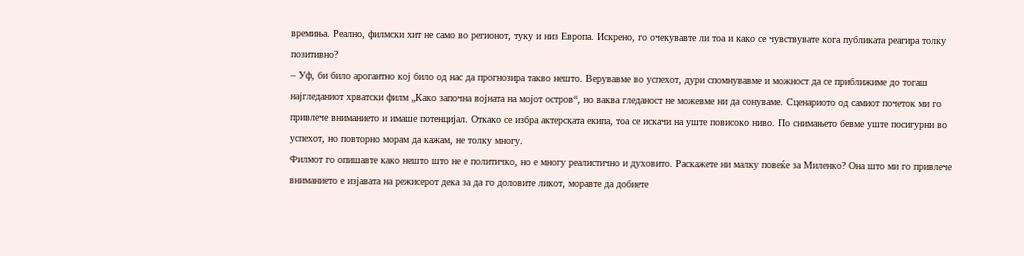времиња. Реално, филмски хит не само во регионот, туку и низ Европа. Искрено, го очекувавте ли тоа и како се чувствувате кога публиката реагира толку позитивно?
– Уф, би било арогантно кој било од нас да прогнозира такво нешто. Верувавме во успехот, дури спомнувавме и можност да се приближиме до тогаш најгледаниот хрватски филм „Како започна војната на мојот остров“, но ваква гледаност не можевме ни да сонуваме. Сценариото од самиот почеток ми го привлече вниманието и имаше потенцијал. Откако се избра актерската екипа, тоа се искачи на уште повисоко ниво. По снимањето бевме уште посигурни во успехот, но повторно морам да кажам, не толку многу.
Филмот го опишавте како нешто што не е политичко, но е многу реалистично и духовито. Раскажете ни малку повеќе за Миленко? Она што ми го привлече вниманието е изјавата на режисерот дека за да го доловите ликот, моравте да добиете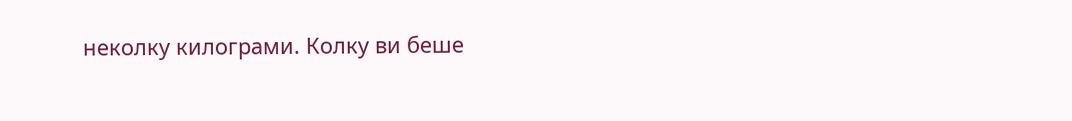неколку килограми. Колку ви беше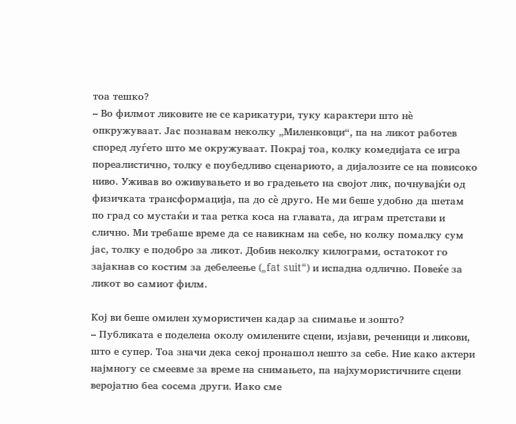тоа тешко?
– Во филмот ликовите не се карикатури, туку карактери што нѐ опкружуваат. Јас познавам неколку „Миленковци“, па на ликот работев според луѓето што ме окружуваат. Покрај тоа, колку комедијата се игра пореалистично, толку е поубедливо сценариото, а дијалозите се на повисоко ниво. Уживав во оживувањето и во градењето на својот лик, почнувајќи од физичката трансформација, па до сè друго. Не ми беше удобно да шетам по град со мустаќи и таа ретка коса на главата, да играм претстави и слично. Ми требаше време да се навикнам на себе, но колку помалку сум јас, толку е подобро за ликот. Добив неколку килограми, остатокот го зајакнав со костим за дебелеење („fat suit“) и испадна одлично. Повеќе за ликот во самиот филм.

Кој ви беше омилен хумористичен кадар за снимање и зошто?
– Публиката е поделена околу омилените сцени, изјави, реченици и ликови, што е супер. Тоа значи дека секој пронашол нешто за себе. Ние како актери најмногу се смеевме за време на снимањето, па најхумористичните сцени веројатно беа сосема други. Иако сме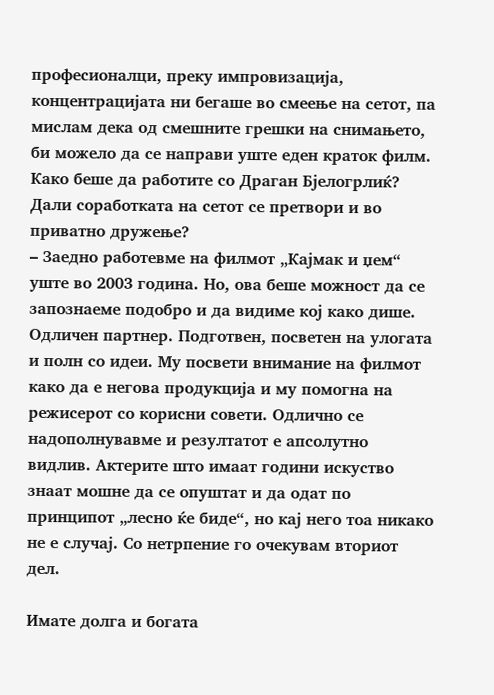професионалци, преку импровизација, концентрацијата ни бегаше во смеење на сетот, па мислам дека од смешните грешки на снимањето, би можело да се направи уште еден краток филм.
Како беше да работите со Драган Бјелогрлиќ? Дали соработката на сетот се претвори и во приватно дружење?
– Заедно работевме на филмот „Кајмак и џем“ уште во 2003 година. Но, ова беше можност да се запознаеме подобро и да видиме кој како дише. Одличен партнер. Подготвен, посветен на улогата и полн со идеи. Му посвети внимание на филмот како да е негова продукција и му помогна на режисерот со корисни совети. Одлично се надополнувавме и резултатот е апсолутно видлив. Актерите што имаат години искуство знаат мошне да се опуштат и да одат по принципот „лесно ќе биде“, но кај него тоа никако не е случај. Со нетрпение го очекувам вториот дел.

Имате долга и богата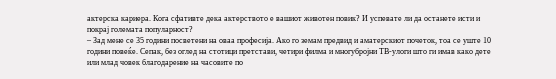актерска кариера. Кога сфативте дека актерството е вашиот животен повик? И успевате ли да останете исти и покрај големата популарност?
– Зад мене се 35 години посветени на оваа професија. Ако го земам предвид и аматерскиот почеток, тоа се уште 10 години повеќе. Сепак, без оглед на стотици претстави, четири филма и многубројни ТВ-улоги што ги имав како дете или млад човек благодарение на часовите по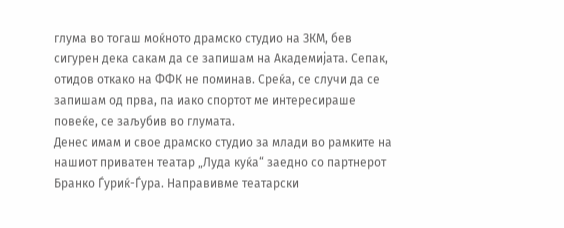глума во тогаш моќното драмско студио на ЗКМ, бев сигурен дека сакам да се запишам на Академијата. Сепак, отидов откако на ФФК не поминав. Среќа, се случи да се запишам од прва, па иако спортот ме интересираше повеќе, се заљубив во глумата.
Денес имам и свое драмско студио за млади во рамките на нашиот приватен театар „Луда куќа“ заедно со партнерот Бранко Ѓуриќ-Ѓура. Направивме театарски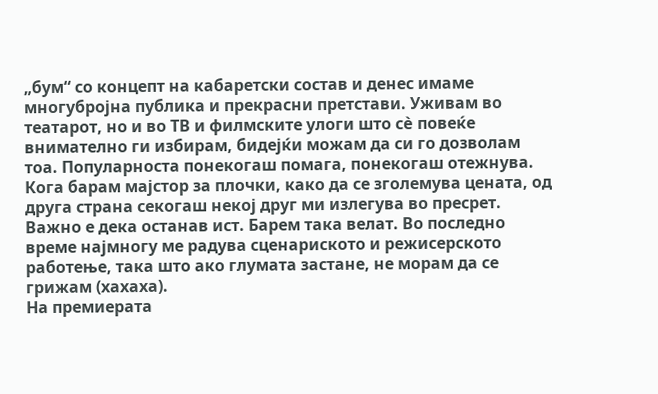„бум“ со концепт на кабаретски состав и денес имаме многубројна публика и прекрасни претстави. Уживам во театарот, но и во ТВ и филмските улоги што сè повеќе внимателно ги избирам, бидејќи можам да си го дозволам тоа. Популарноста понекогаш помага, понекогаш отежнува. Кога барам мајстор за плочки, како да се зголемува цената, од друга страна секогаш некој друг ми излегува во пресрет. Важно е дека останав ист. Барем така велат. Во последно време најмногу ме радува сценариското и режисерското работење, така што ако глумата застане, не морам да се грижам (хахаха).
На премиерата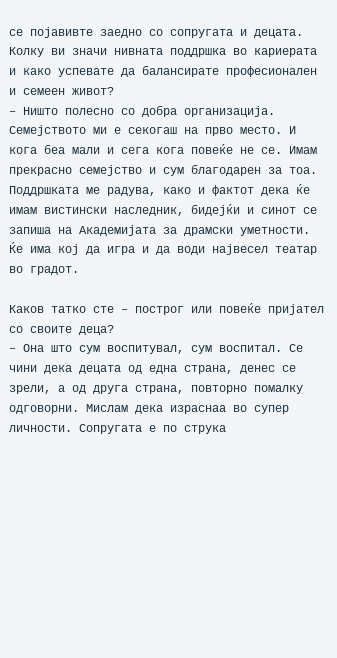се појавивте заедно со сопругата и децата. Колку ви значи нивната поддршка во кариерата и како успевате да балансирате професионален и семеен живот?
– Ништо полесно со добра организација. Семејството ми е секогаш на прво место. И кога беа мали и сега кога повеќе не се. Имам прекрасно семејство и сум благодарен за тоа. Поддршката ме радува, како и фактот дека ќе имам вистински наследник, бидејќи и синот се запиша на Академијата за драмски уметности. Ќе има кој да игра и да води највесел театар во градот.

Каков татко сте – построг или повеќе пријател со своите деца?
– Она што сум воспитувал, сум воспитал. Се чини дека децата од една страна, денес се зрели, а од друга страна, повторно помалку одговорни. Мислам дека израснаа во супер личности. Сопругата е по струка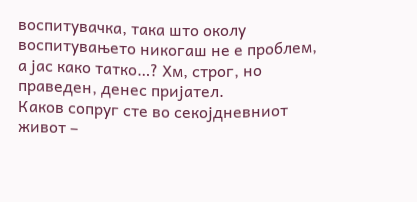воспитувачка, така што околу воспитувањето никогаш не е проблем, а јас како татко…? Хм, строг, но праведен, денес пријател.
Каков сопруг сте во секојдневниот живот –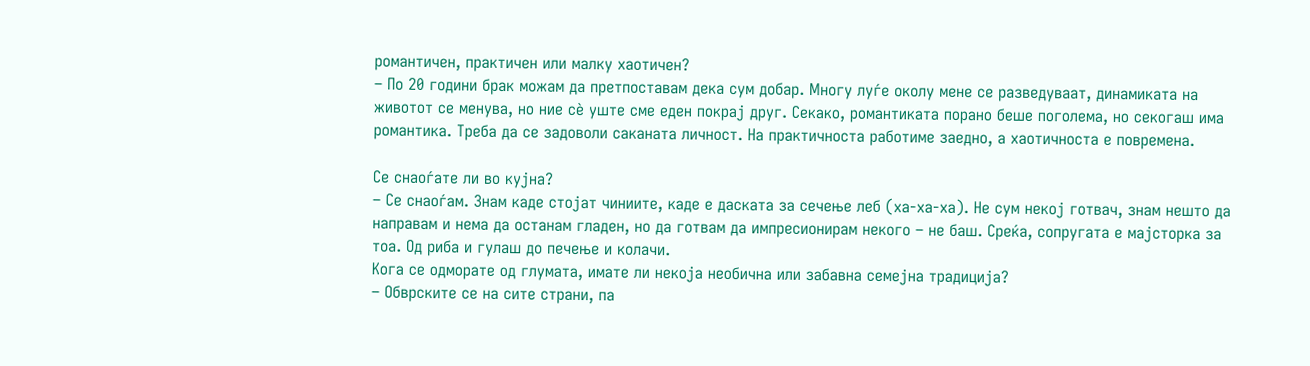романтичен, практичен или малку хаотичен?
– По 20 години брак можам да претпоставам дека сум добар. Многу луѓе околу мене се разведуваат, динамиката на животот се менува, но ние сè уште сме еден покрај друг. Секако, романтиката порано беше поголема, но секогаш има романтика. Треба да се задоволи саканата личност. На практичноста работиме заедно, а хаотичноста е повремена.

Се снаоѓате ли во кујна?
– Се снаоѓам. Знам каде стојат чиниите, каде е даската за сечење леб (ха-ха-ха). Не сум некој готвач, знам нешто да направам и нема да останам гладен, но да готвам да импресионирам некого – не баш. Среќа, сопругата е мајсторка за тоа. Од риба и гулаш до печење и колачи.
Кога се одморате од глумата, имате ли некоја необична или забавна семејна традиција?
– Обврските се на сите страни, па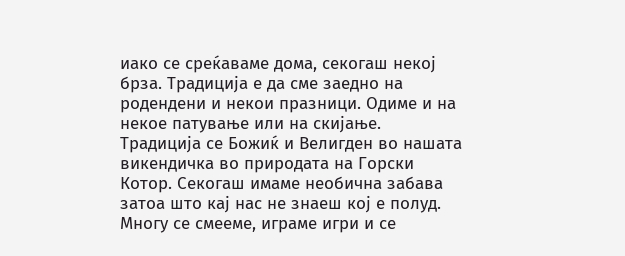иако се среќаваме дома, секогаш некој брза. Традиција е да сме заедно на родендени и некои празници. Одиме и на некое патување или на скијање. Традиција се Божиќ и Велигден во нашата викендичка во природата на Горски Котор. Секогаш имаме необична забава затоа што кај нас не знаеш кој е полуд. Многу се смееме, играме игри и се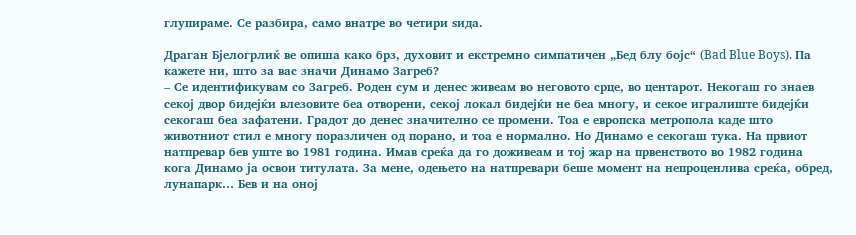глупираме. Се разбира, само внатре во четири ѕида.

Драган Бјелогрлиќ ве опиша како брз, духовит и екстремно симпатичен „Бед блу бојс“ (Bad Blue Boys). Па кажете ни, што за вас значи Динамо Загреб?
– Се идентификувам со Загреб. Роден сум и денес живеам во неговото срце, во центарот. Некогаш го знаев секој двор бидејќи влезовите беа отворени, секој локал бидејќи не беа многу, и секое игралиште бидејќи секогаш беа зафатени. Градот до денес значително се промени. Тоа е европска метропола каде што животниот стил е многу поразличен од порано, и тоа е нормално. Но Динамо е секогаш тука. На првиот натпревар бев уште во 1981 година. Имав среќа да го доживеам и тој жар на првенството во 1982 година кога Динамо ја освои титулата. За мене, одењето на натпревари беше момент на непроценлива среќа, обред, лунапарк… Бев и на оној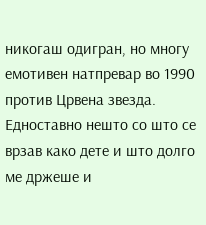никогаш одигран, но многу емотивен натпревар во 1990 против Црвена звезда. Едноставно нешто со што се врзав како дете и што долго ме држеше и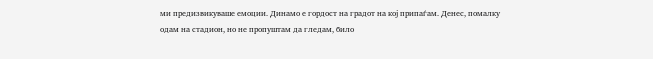ми предизвикуваше емоции. Динамо е гордост на градот на кој припаѓам. Денес, помалку одам на стадион, но не пропуштам да гледам, било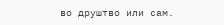во друштво или сам.